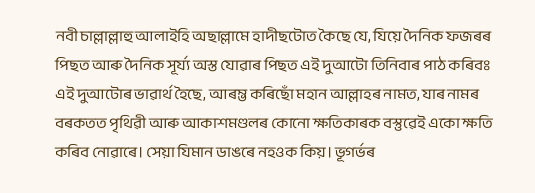নবী চাল্লাল্লাহু আলাইহি অছাল্লামে হাদীছটোত কৈছে যে, যিয়ে দৈনিক ফজৰৰ পিছত আৰু দৈনিক সূৰ্য্য অস্ত যোৱাৰ পিছত এই দুআটো তিনিবাৰ পাঠ কৰিবঃ এই দুআটোৰ ভাৱাৰ্থ হৈছে, আৰম্ভ কৰিছোঁ মহান আল্লাহৰ নামত, যাৰ নামৰ বৰকতত পৃথিৱী আৰু আকাশমণ্ডলৰ কোনো ক্ষতিকাৰক বস্তুৱেই একো ক্ষতি কৰিব নোৱাৰে। সেয়া যিমান ডাঙৰে নহওক কিয়। ভূগৰ্ভৰ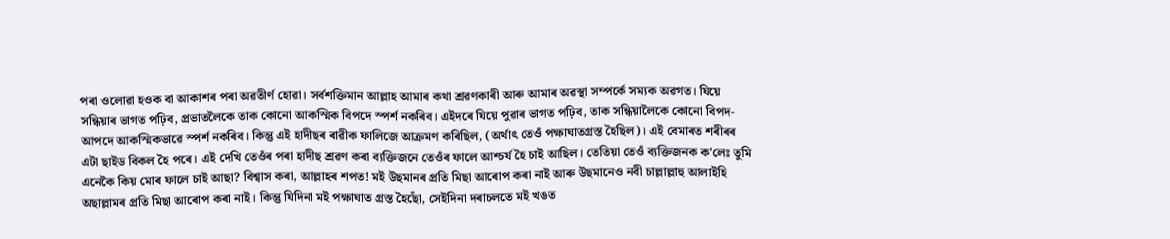পৰা ওলোৱা হওক বা আকাশৰ পৰা অৱতীৰ্ণ হোৱা। সৰ্বশক্তিমান আল্লাহ আমাৰ কথা শ্ৰৱণকাৰী আৰু আমাৰ অৱস্থা সম্পৰ্কে সম্যক অৱগত। যিয়ে সন্ধিয়াৰ ভাগত পঢ়িব, প্ৰভাতলৈকে তাক কোনো আকস্মিক বিপদে স্পৰ্শ নকৰিব। এইদৰে যিয়ে পুৱাৰ ভাগত পঢ়িব, তাক সন্ধিয়ালৈকে কোনো বিপদ-আপদে আকস্মিকভাৱে স্পৰ্শ নকৰিব। কিন্তু এই হাদীছৰ ৰাৱীক ফালিজে আক্ৰমণ কৰিছিল, (অৰ্থাৎ তেওঁ পক্ষাঘাতগ্ৰস্ত হৈছিল)। এই বেমাৰত শৰীৰৰ এটা ছাইড বিকল হৈ পৰে। এই দেখি তেওঁৰ পৰা হাদীছ শ্ৰৱণ কৰা ব্যক্তিজনে তেওঁৰ ফালে আশ্চৰ্য হৈ চাই আছিল। তেতিয়া তেওঁ ব্যক্তিজনক ক'লেঃ তুমি এনেকৈ কিয় মোৰ ফালে চাই আছা? বিশ্বাস কৰা, আল্লাহৰ শপত! মই উছমানৰ প্ৰতি মিছা আৰোপ কৰা নাই আৰু উছমানেও নবী চাল্লাল্লাহু আলাইহি অছাল্লামৰ প্ৰতি মিছা আৰোপ কৰা নাই। কিন্তু যিদিনা মই পক্ষাঘাত গ্ৰস্ত হৈছোঁ, সেইদিনা দৰাচলতে মই খঙত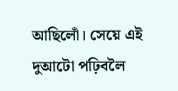আছিলোঁ। সেয়ে এই দুআটো পঢ়িবলৈ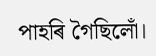পাহৰি গৈছিলোঁ।